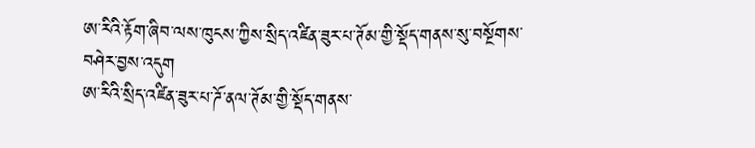ཨ་རིའི་རྟོག་ཞིབ་ལས་ཁུངས་ཀྱིས་སྲིད་འཛིན་ཟུར་པ་ཊོམ་གྱི་སྡོད་གནས་སུ་བསྔོགས་བཤེར་བྱས་འདུག
ཨ་རིའི་སྲིད་འཛིན་ཟུར་པ་ཌོ་ནལ་ཊོམ་གྱི་སྡོད་གནས་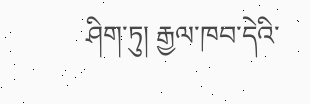ཤིག་ཏུ། རྒྱལ་ཁབ་དེའི་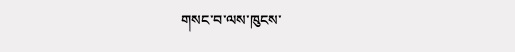གསང་བ་ལས་ཁུངས་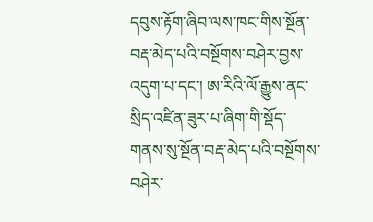དབུས་རྟོག་ཞིབ་ལས་ཁང་གིས་སྔོན་བརྡ་མེད་པའི་བསྔོགས་བཤེར་བྱས་འདུག་པ་དང་། ཨ་རིའི་ལོ་རྒྱུས་ནང་སྲིད་འཛིན་ཟུར་པ་ཞིག་གི་སྡོད་གནས་སུ་སྔོན་བརྡ་མེད་པའི་བསྔོགས་བཤེར་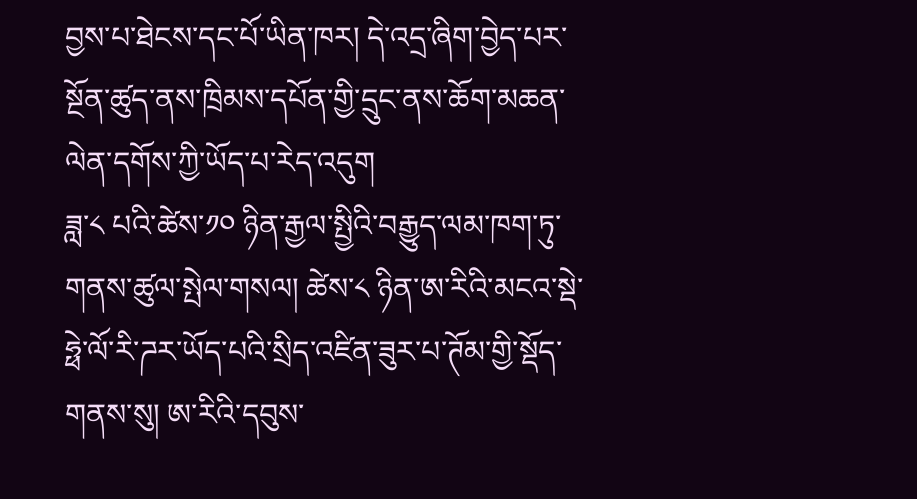བྱས་པ་ཐེངས་དང་པོ་ཡིན་ཁར། དེ་འདྲ་ཞིག་བྱེད་པར་སྔོན་ཚུད་ནས་ཁྲིམས་དཔོན་གྱི་དྲུང་ནས་ཆོག་མཆན་ལེན་དགོས་ཀྱི་ཡོད་པ་རེད་འདུག
ཟླ་༨ པའི་ཚེས་༡༠ ཉིན་རྒྱལ་སྤྱིའི་བརྒྱུད་ལམ་ཁག་ཏུ་གནས་ཚུལ་སྤེལ་གསལ། ཚེས་༨ ཉིན་ཨ་རིའི་མངའ་སྡེ་ཧྥེ་ལོ་རི་ཌར་ཡོད་པའི་སྲིད་འཛིན་ཟུར་པ་ཊོམ་གྱི་སྡོད་གནས་སུ། ཨ་རིའི་དབུས་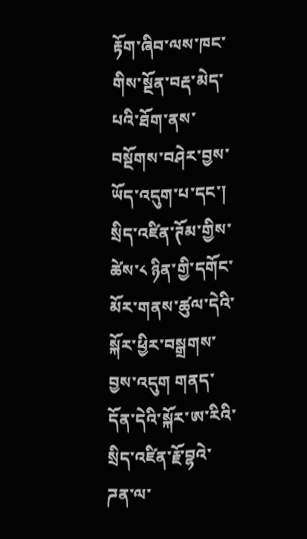རྟོག་ཞིབ་ལས་ཁང་གིས་སྔོན་བརྡ་མེད་པའི་ཐོག་ནས་བསྔོགས་བཤེར་བྱས་ཡོད་འདུག་པ་དང་། སྲིད་འཛིན་ཊོམ་གྱིས་ཚེས་༨ ཉིན་གྱི་དགོང་མོར་གནས་ཚུལ་དེའི་སྐོར་ཕྱིར་བསྒྲགས་བྱས་འདུག གནད་དོན་དེའི་སྐོར་ཨ་རིའི་སྲིད་འཛིན་རྗོ་བྷའེ་ཌན་ལ་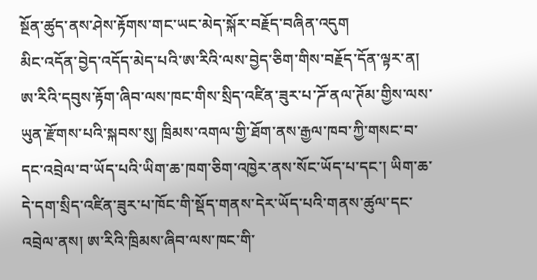སྔོན་ཚུད་ནས་ཤེས་རྟོགས་གང་ཡང་མེད་སྐོར་བརྗོད་བཞིན་འདུག
མིང་འདོན་བྱེད་འདོད་མེད་པའི་ཨ་རིའི་ལས་བྱེད་ཅིག་གིས་བརྗོད་དོན་ལྟར་ན། ཨ་རིའི་དབུས་རྟོག་ཞིབ་ལས་ཁང་གིས་སྲིད་འཛིན་ཟུར་པ་ཌོ་ནལ་ཊོམ་གྱིས་ལས་ཡུན་རྫོགས་པའི་སྐབས་སུ། ཁྲིམས་འགལ་གྱི་ཐོག་ནས་རྒྱལ་ཁབ་ཀྱི་གསང་བ་དང་འབྲེལ་བ་ཡོད་པའི་ཡིག་ཆ་ཁག་ཅིག་འཁྱེར་ནས་སོང་ཡོད་པ་དང་། ཡིག་ཆ་དེ་དག་སྲིད་འཛིན་ཟུར་པ་ཁོང་གི་སྡོད་གནས་དེར་ཡོད་པའི་གནས་ཚུལ་དང་འབྲེལ་ནས། ཨ་རིའི་ཁྲིམས་ཞིབ་ལས་ཁང་གི་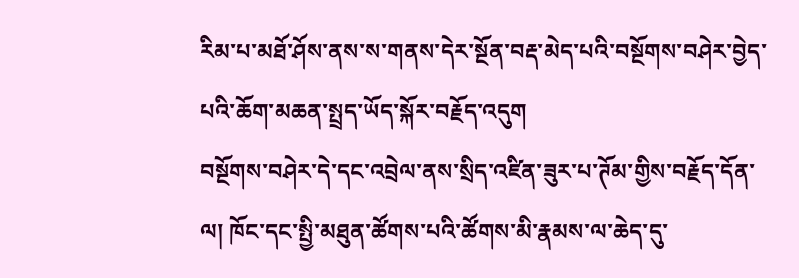རིམ་པ་མཐོ་ཤོས་ནས་ས་གནས་དེར་སྔོན་བརྡ་མེད་པའི་བསྔོགས་བཤེར་བྱེད་པའི་ཆོག་མཆན་སྤྲད་ཡོད་སྐོར་བརྗོད་འདུག
བསྔོགས་བཤེར་དེ་དང་འབྲེལ་ནས་སྲིད་འཛིན་ཟུར་པ་ཊོམ་གྱིས་བརྗོད་དོན་ལ། ཁོང་དང་སྤྱི་མཐུན་ཚོགས་པའི་ཚོགས་མི་རྣམས་ལ་ཆེད་དུ་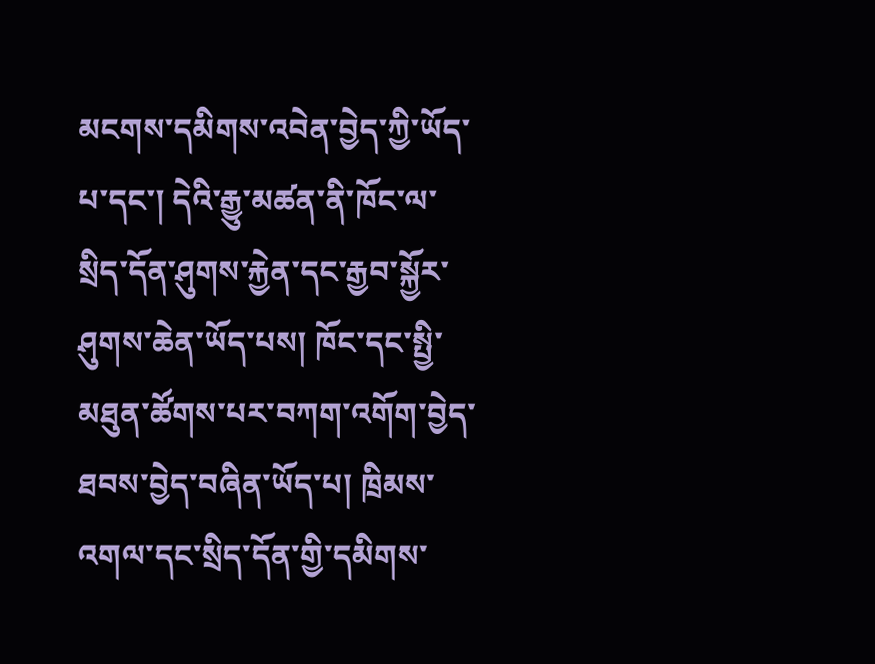མངགས་དམིགས་འབེན་བྱེད་ཀྱི་ཡོད་པ་དང་། དེའི་རྒྱུ་མཚན་ནི་ཁོང་ལ་སྲིད་དོན་ཤུགས་རྐྱེན་དང་རྒྱབ་སྐྱོར་ཤུགས་ཆེན་ཡོད་པས། ཁོང་དང་སྤྱི་མཐུན་ཚོགས་པར་བཀག་འགོག་བྱེད་ཐབས་བྱེད་བཞིན་ཡོད་པ། ཁྲིམས་འགལ་དང་སྲིད་དོན་གྱི་དམིགས་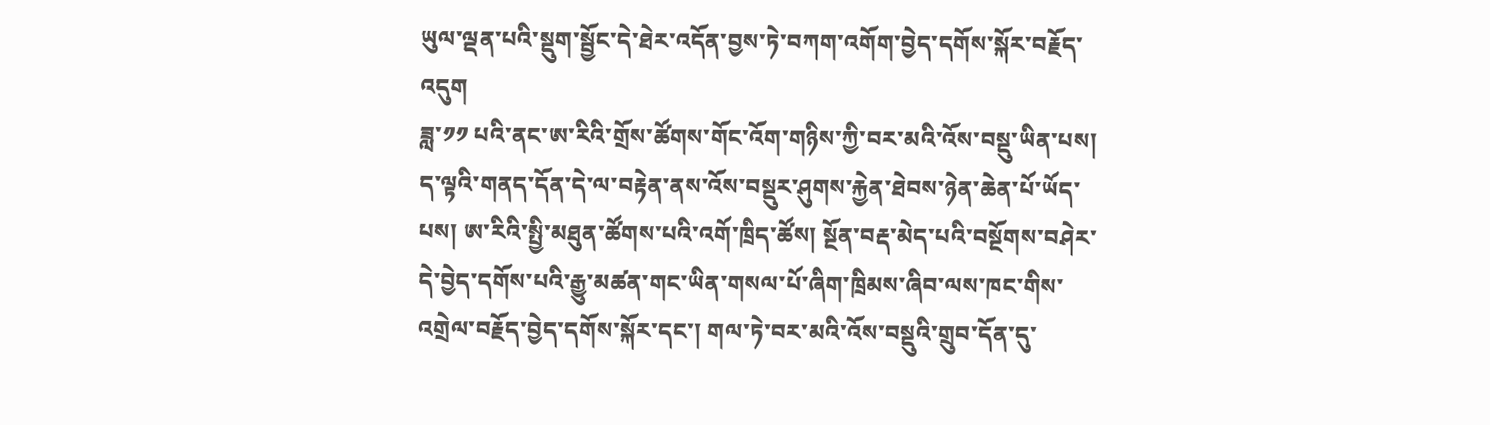ཡུལ་ལྡན་པའི་སྡུག་སྦྱོང་དེ་ཐེར་འདོན་བྱས་ཏེ་བཀག་འགོག་བྱེད་དགོས་སྐོར་བརྗོད་འདུག
ཟླ་༡༡ པའི་ནང་ཨ་རིའི་གྲོས་ཚོགས་གོང་འོག་གཉིས་ཀྱི་བར་མའི་འོས་བསྡུ་ཡིན་པས། ད་ལྟའི་གནད་དོན་དེ་ལ་བརྟེན་ནས་འོས་བསྡུར་ཤུགས་རྐྱེན་ཐེབས་ཉེན་ཆེན་པོ་ཡོད་པས། ཨ་རིའི་སྤྱི་མཐུན་ཚོགས་པའི་འགོ་ཁྲིད་ཚོས། སྔོན་བརྡ་མེད་པའི་བསྔོགས་བཤེར་དེ་བྱེད་དགོས་པའི་རྒྱུ་མཚན་གང་ཡིན་གསལ་པོ་ཞིག་ཁྲིམས་ཞིབ་ལས་ཁང་གིས་འགྲེལ་བརྗོད་བྱེད་དགོས་སྐོར་དང་། གལ་ཏེ་བར་མའི་འོས་བསྡུའི་གྲུབ་དོན་དུ་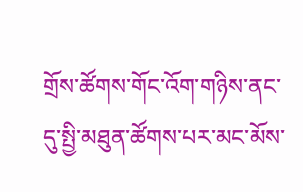གྲོས་ཚོགས་གོང་འོག་གཉིས་ནང་དུ་སྤྱི་མཐུན་ཚོགས་པར་མང་མོས་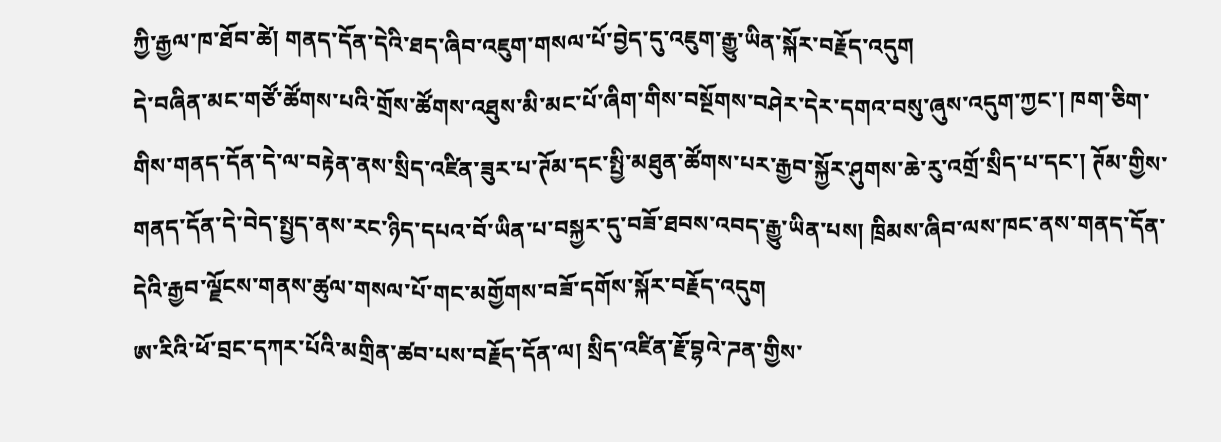ཀྱི་རྒྱལ་ཁ་ཐོབ་ཚེ། གནད་དོན་དེའི་ཐད་ཞིབ་འཇུག་གསལ་པོ་བྱེད་དུ་འཇུག་རྒྱུ་ཡིན་སྐོར་བརྗོད་འདུག
དེ་བཞིན་མང་གཙོ་ཚོགས་པའི་གྲོས་ཚོགས་འཐུས་མི་མང་པོ་ཞིག་གིས་བསྔོགས་བཤེར་དེར་དགའ་བསུ་ཞུས་འདུག་ཀྱང་། ཁག་ཅིག་གིས་གནད་དོན་དེ་ལ་བརྟེན་ནས་སྲིད་འཛིན་ཟུར་པ་ཊོམ་དང་སྤྱི་མཐུན་ཚོགས་པར་རྒྱབ་སྐྱོར་ཤུགས་ཆེ་རུ་འགྲོ་སྲིད་པ་དང་། ཊོམ་གྱིས་གནད་དོན་དེ་བེད་སྤྱད་ནས་རང་ཉིད་དཔའ་བོ་ཡིན་པ་བསྐྱར་དུ་བཟོ་ཐབས་འབད་རྒྱུ་ཡིན་པས། ཁྲིམས་ཞིབ་ལས་ཁང་ནས་གནད་དོན་དེའི་རྒྱབ་ལྗོངས་གནས་ཚུལ་གསལ་པོ་གང་མགྱོགས་བཟོ་དགོས་སྐོར་བརྗོད་འདུག
ཨ་རིའི་ཕོ་བྲང་དཀར་པོའི་མགྲིན་ཚབ་པས་བརྗོད་དོན་ལ། སྲིད་འཛིན་རྗོ་བྷའེ་ཌན་གྱིས་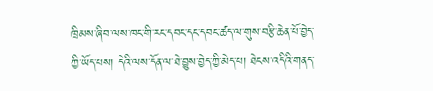ཁྲིམས་ཞིབ་ལས་ཁང་གི་རང་དབང་དང་དབང་ཚད་ལ་གུས་བརྩི་ཆེན་པོ་བྱེད་ཀྱི་ཡོད་པས། དེའི་ལས་དོན་ལ་ཐེ་བྱུས་བྱེད་ཀྱི་མེད་པ། ཐེངས་འདིའི་གནད་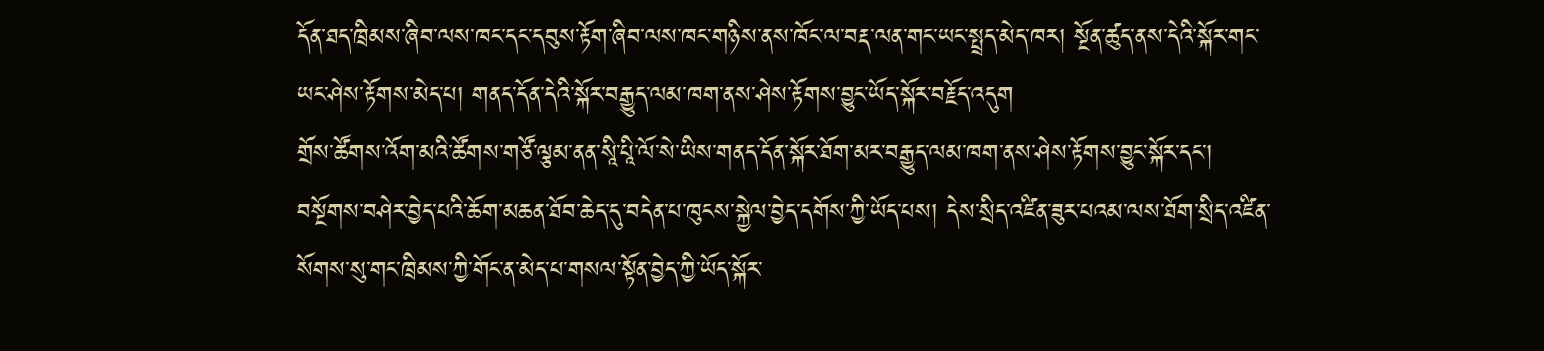དོན་ཐད་ཁྲིམས་ཞིབ་ལས་ཁང་དང་དབུས་རྟོག་ཞིབ་ལས་ཁང་གཉིས་ནས་ཁོང་ལ་བརྡ་ལན་གང་ཡང་སྤྲད་མེད་ཁར། སྔོན་ཚུད་ནས་དེའི་སྐོར་གང་ཡང་ཤེས་རྟོགས་མེད་པ། གནད་དོན་དེའི་སྐོར་བརྒྱུད་ལམ་ཁག་ནས་ཤེས་རྟོགས་བྱུང་ཡོད་སྐོར་བརྗོད་འདུག
གྲོས་ཚོགས་འོག་མའི་ཚོགས་གཙོ་ལྕམ་ནན་སཱི་པཱི་ལོ་སེ་ཡིས་གནད་དོན་སྐོར་ཐོག་མར་བརྒྱུད་ལམ་ཁག་ནས་ཤེས་རྟོགས་བྱུང་སྐོར་དང་། བསྔོགས་བཤེར་བྱེད་པའི་ཆོག་མཆན་ཐོབ་ཆེད་དུ་བདེན་པ་ཁུངས་སྐྱེལ་བྱེད་དགོས་ཀྱི་ཡོད་པས། དེས་སྲིད་འཛིན་ཟུར་པའམ་ལས་ཐོག་སྲིད་འཛིན་སོགས་སུ་གང་ཁྲིམས་ཀྱི་གོང་ན་མེད་པ་གསལ་སྟོན་བྱེད་ཀྱི་ཡོད་སྐོར་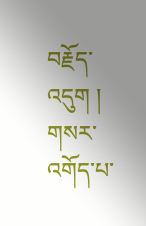བརྗོད་འདུག །
གསར་འགོད་པ་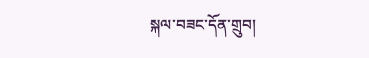སྐལ་བཟང་དོན་གྲུབ།